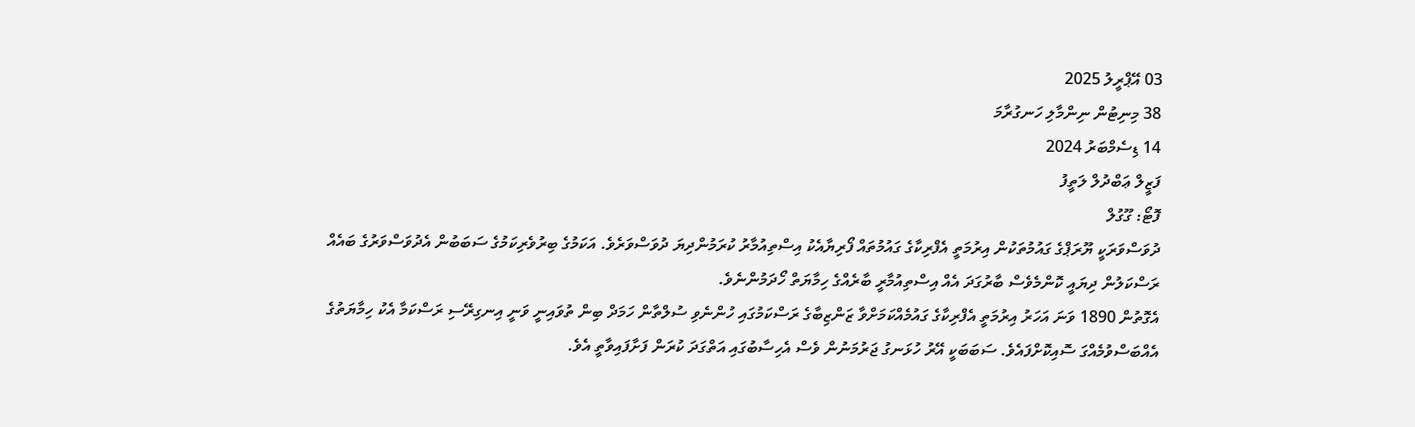03 އޭޕްރީލު 2025
38 މިނިޓުން ނިންމާލި ހަނގުރާމަ
14 ޑިސެމްބަރު 2024
ފަޒީލް ޢަބްދުލް ލަތީފު
ފޮޓޯ: ގޫގުލް
ދުވަސްވަރަކީ ޔޫރަޕްގެ ގައުމުތަކުން އިރުމަތީ އެފްރިކާގެ ގައުމުތައް ފޯރިޔާއެކު އިސްތިއުމާރު ކުރަމުންދިޔަ ދުވަސްވަރެވެ. އަކަމުގެ ބިރުވެރިކަމުގެ ސަބަބުން އެދުވަސްވަރުގެ ބައެއް ރަސްކަލުން ދިޔައީ ކޮންމެވެސް ބާރުގަދަ އެއް އިސްތިއުމާރީ ބާރެއްގެ ހިމާޔަތް ހޯދަމުންނެވެ.
އެގޮތުން 1890 ވަނަ އަހަރު އިރުމަތީ އެފްރިކާގެ ގައުމެއްކަމަށްވާ ޒަންޒިބާގެ ރަސްކަމުގައި ހުންނެވި ސުލްތާން ހަމަދް ބިން ތުވައިނީ ވަނީ އިނގިރޭސި ރަސްކަމާ އެކު ހިމާޔަތުގެ އެއްބަސްވުމެއްގަ ސޮއިކޮށްފައެވެ. ސަބަބަކީ އޭރު ހުޅަނގު ޖަރުމަނުން ވެސް އެހިސާބުގައި އަތްގަދަ ކުރަން ފަށާފައިވާތީ އެވެ.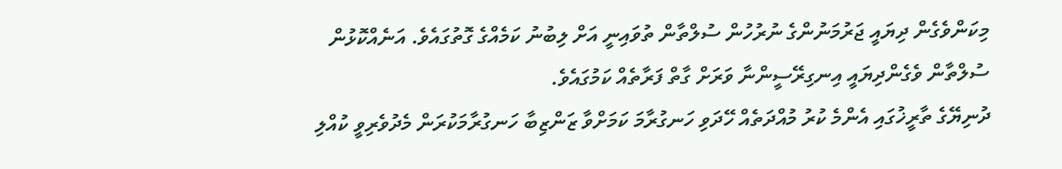މިކަންވެގެން ދިޔައީ ޖަރުމަނުންގެ ނުރުހުން ސުލްތާން ތުވައިނީ އަށް ލިބުނު ކަމެއްގެ ގޮތުގައެވެ. އަނެއްކޮޅުން  ސުލްތާން ވެގެންދިޔައީ އިނގިރޭސީންނާ ވަރަށް ގާތް ފަރާތެއް ކަމުގައެވެ.
ދުނިޔޭގެ ތާރީޚުގައި އެންމެ ކުރު މުއްދަތެއް ހޭދަވި ހަނގުރާމަ ކަމަށްވާ ޒަންޒިބާ ހަނގުރާމަކުރަން މެދުވެރިވީ ކުއްލި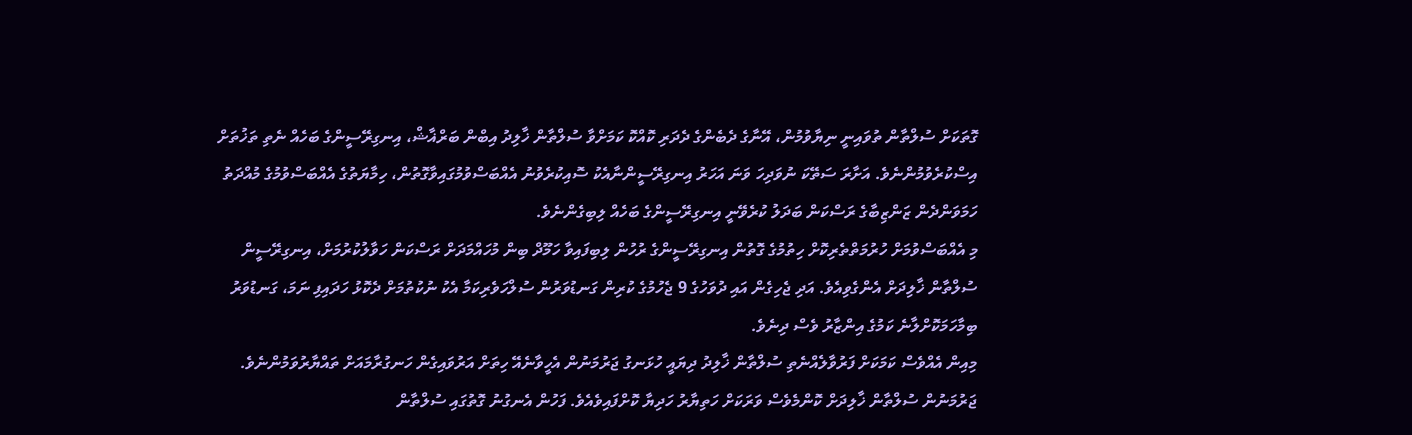ގޮތަކަށް ސުލްތާން ތުވައިނީ ނިޔާވުމުން، އޭނާގެ ދެބެންގެ ދެދަރި ކޮއްކޮ ކަމަށްވާ ސުލްތާން ޚާލިދު އިބްން ބަރްޣާޝް، އިނގިރޭސީންގެ ބަހެއް ނެތި ތަޚުތަށް އިސްކުރެވުމުންނެވެ. އަށާރަ ސަތޭކަ ނުވަދިހަ ވަނަ އަހަރު އިނގިރޭސީންނާއެކު ސޮއިކުރެވުނު އެއްބަސްވުމުގައިވާގޮތުން، ހިމާޔަތުގެ އެއްބަސްވުމުގެ މުއްދަތު ހަމަވަންދެން ޒަންޒިބާގެ ރަސްކަން ބަދަލު ކުރެވޭނީ އިނގިރޭސީންގެ ބަހެއް ލިބިގެންނެވެ.
މި އެއްބަސްވުމަށް ހުރުމަތްތެރިކޮށް ހިތުމުގެ ގޮތުން އިނގިރޭސީންގެ ރުހުން ލިބިފައިވާ ހަމޫދް ބިން މުހައްމަދަށް ރަސްކަން ހަވާލުކުރުމަށް، އިނގިރޭސީން ސުލްތާން ޚާލިދަށް އެންގެވިއެވެ. އަދި ޖެހިގެން އައި ދުވަހުގެ 9 ޖެހުމުގެ ކުރިން ގަނޑުވަރުން ސުލްހަވެރިކަމާ އެކު ނުކުތުމަށް ދެކޮޅު ހަދައިފި ނަމަ، ގަނޑުވަރު ބިމާހަމަކޮށްލާނެ ކަމުގެ އިންޒާރު ވެސް ދިނެވެ.
މިއިން އެއްވެސް ކަމަކަށް ފަރުވާލެއްނެތި ސުލްތާން ޚާލިދު ދިޔައީ ހުޅަނގު ޖަރުމަނުން އެހީވާނެއޭ ހިތަށް އަރުވައިގެން ހަނގުރާމައަށް ތައްޔާރުވަމުންނެވެ. ޖަރުމަނުން ސުލްތާން ޚާލިދަށް ކޮންމެވެސް ވަރަކަށް ހަތިޔާރު ހަދިޔާ ކޮށްފައިވެއެވެ. ފަހުން އެނގުނު ގޮތުގައި ސުލްތާން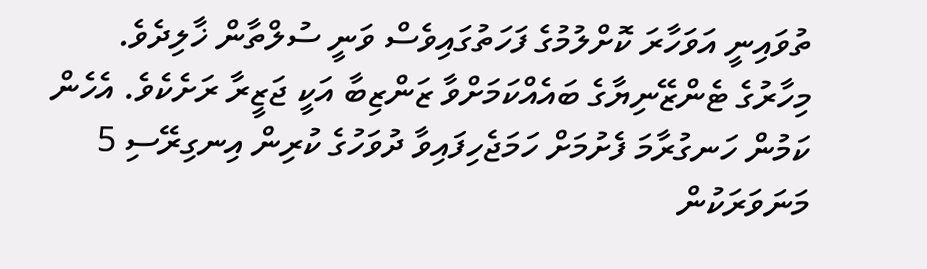ތުވައިނީ އަވަހާރަ ކޮށްލުމުގެ ފަހަތުގައިވެސް ވަނީ ސުލްތާން ޚާލިދެވެ.
މިހާރުގެ ޓެންޒޭނިޔާގެ ބައެއްކަމަށްވާ ޒަންޒިބާ އަކީ ޖަޒީރާ ރަށެކެވެ. އެހެން ކަމުން ހަނގުރާމަ ފެށުމަށް ހަމަޖެހިފައިވާ ދުވަހުގެ ކުރިން އިނގިރޭސި 5 މަނަވަރަކުން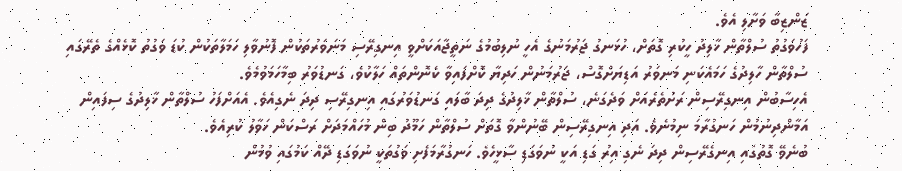ޒަންޒިބާ ވަށާލި އެވެ.
ފަހުވަގުތު ސުލްތާން ޚާލިދު ހީކުރި ގޮތަށް، ހުޅަނގު ޖަރުމަނުގެ އެހީ ނުލިބުމުގެ ނަތީޖާއަކަށްވީ އިނގިރޭސި މަނަވަރުތަކުން ފޮނުވާލި ހަމަލާތަކުން ކުޑަ ވަގުތު ކޮޅެއްގެ ތެރޭގައި ސުލްތާން ހާލިދުގެ ހަމައެކަނި މަނވަރު އަޑިޔަށްގޮސް، ޖަރުމަނުން ހަދިޔާ ކޮށްފައިވާ ކެނޮންތައް ހަލާކުވެ، ގަނޑުވަރު ބިމާހަމަވުމެވެ.
އެހިސާބުން އިނގިރޭސިން ރަށުތެރެއަށް ވަދެގަނެ، ސުލްތާން ޚާލިދުގެ ދިދަ ބާލައި ގަނޑުވަރުގައި އިނގިރޭސި ދިދަ ނެގިއެވެ. އެއަށްފަހު ސުލްތާން ޚާލިދުގެ ސިފައިން އަމާންދިނުމުން ހަނގުރާމަ ނިމުނެވެ. އަދި އިނގިރޭސިން ބޭނުންވާ ގޮތަށް ސުލްތާން ހަމޫދު ބިން މުހައްމަދަށް ރަސްކަން ހަވާލު ކުރިއެވެ.
ބުނެވޭ ގޮތުގައި އިނގެރޭސިން ދިދަ ނެގި އިރު ގަޑި އަކީ ނުވަގަޑި ސާޅީހެވެ. ހަނގުރާމަފެށި ވަގުތަކީ ނުވަގަޑި ދޭއް ކަމުގައި ވުމުން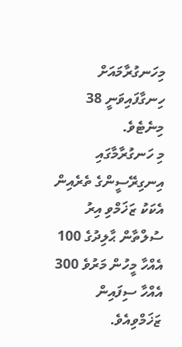މިހަނގުރާމައަށް ހިނގާފައިވަނީ 38 މިނެޓެވެ.
މި ހަނގުރާމާގައި އިނގިރޭސީންގެ ތެރެއިން އެކަކު ޒަޚަމްވި އިރު ސުލްތާން ޙާލިދުގެ 100 އެއްހާ މީހުން މަރުވެ 300 އެއްހާ ސިފައިން ޒަޚަމްވިއެވެ.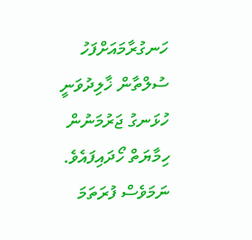ހަނގުރާމައަށްފަހު ސުލްތާން ޚާލިދުވަނީ ހުޅަނގު ޖަރުމަނުން ހިމާޔަތް ހޯދައިފައެވެ.
ނަމަވެސް ފުރަތަމަ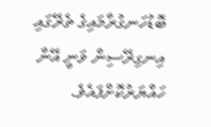ބޮޑުހަނގުރާމައިގެ ތެރޭގައި އިނގިރޭސިން ވަނީ އޭނާ ހައްޔަރުކޮށްފައެވެ.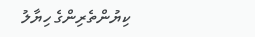ކިޔުންތެރިންގެ ހިޔާލު